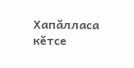Хапăлласа кĕтсе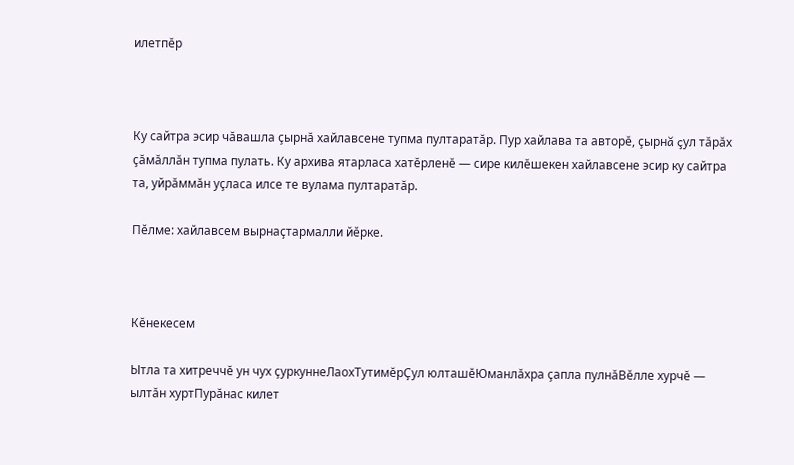илетпĕр



Ку сайтра эсир чăвашла çырнă хайлавсене тупма пултаратăр. Пур хайлава та авторĕ, çырнă çул тăрăх çăмăллăн тупма пулать. Ку архива ятарласа хатĕрленĕ — сире килĕшекен хайлавсене эсир ку сайтра та, уйрăммăн уçласа илсе те вулама пултаратăр.

Пӗлме: хайлавсем вырнаҫтармалли йӗрке.



Кĕнекесем

Ытла та хитреччĕ ун чух çуркуннеЛаохТутимĕрҪул юлташӗЮманлăхра çапла пулнăВĕлле хурчĕ — ылтăн хуртПурăнас килет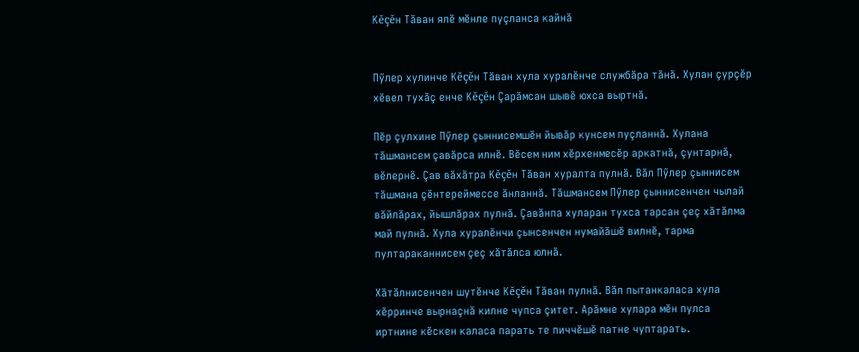Кĕçĕн Тăван ялĕ мĕнле пуçланса кайнă


Пӳлер хулинче Кĕçĕн Тăван хула хуралĕнче службăра тăнă. Хулан çурçĕр хĕвел тухăç енче Кĕçĕн Çарăмсан шывĕ юхса выртнă.

Пĕр çулхине Пӳлер çыннисемшĕн йывăр кунсем пуçланнă. Хулана тăшмансем çавăрса илнĕ. Вĕсем ним хĕрхенмесĕр аркатнă, çунтарнă, вĕлернĕ. Çав вăхăтра Кĕçĕн Тăван хуралта пулнă. Вăл Пӳлер çыннисем тăшмана çĕнтереймессе ăнланнă. Тăшмансем Пӳлер çыннисенчен чылай вăйлăрах, йышлăрах пулнă. Çавăнпа хуларан тухса тарсан çеç хăтăлма май пулнă. Хула хуралĕнчи çынсенчен нумайăшĕ вилнĕ, тарма пултараканнисем çеç хăтăлса юлнă.

Хăтăлнисенчен шутĕнче Кĕçĕн Тăван пулнă. Вăл пытанкаласа хула хĕрринче вырнаçнă килне чупса çитет. Арăмне хулара мĕн пулса иртнине кĕскен каласа парать те пиччĕшĕ патне чуптарать.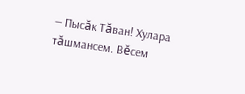— Пысăк Тăван! Хулара тăшмансем. Вĕсем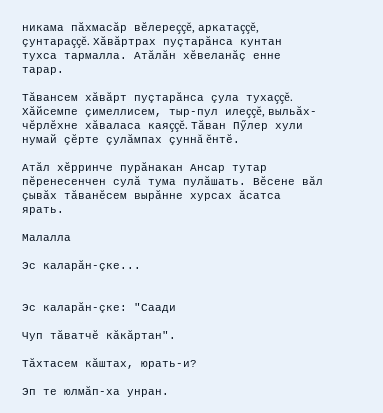никама пăхмасăр вĕлереççĕ, аркатаççĕ, çунтараççĕ. Хăвăртрах пуçтарăнса кунтан тухса тармалла. Атăлăн хĕвеланăç енне тарар.

Тăвансем хăвăрт пуçтарăнса çула тухаççĕ. Хăйсемпе çимеллисем, тыр-пул илеççĕ, выльăх-чĕрлĕхне хăваласа каяççĕ. Тăван Пӳлер хули нумай çĕрте çулăмпах çуннă ĕнтĕ.

Атăл хĕрринче пурăнакан Ансар тутар пĕренесенчен сулă тума пулăшать. Вĕсене вăл çывăх тăванĕсем вырăнне хурсах ăсатса ярать.

Малалла

Эс каларăн-çке...


Эс каларăн-çке: "Саади

Чуп тăватчĕ кăкăртан".

Тăхтасем кăштах, юрать-и?

Эп те юлмăп-ха унран.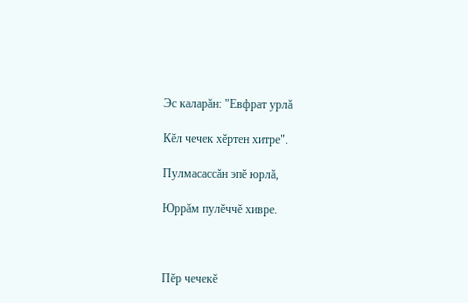Эс каларăн: "Евфрат урлă

Кĕл чечек хĕртен хитре".

Пулмасассăн эпĕ юрлă,

Юррăм пулĕччĕ хивре.



Пĕр чечекĕ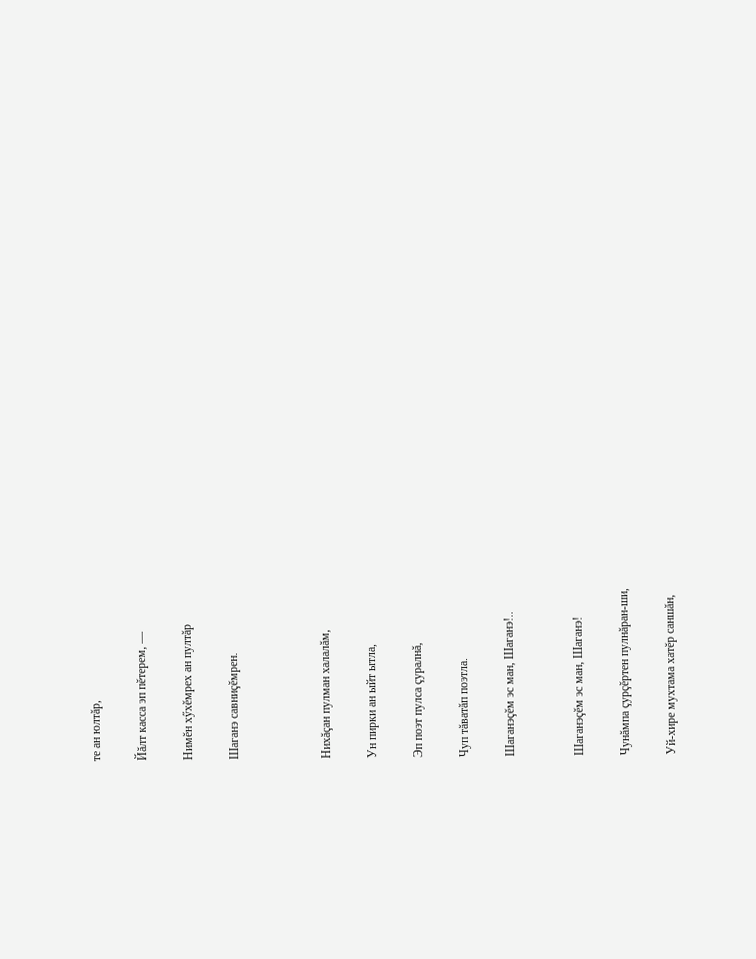те ан юлтăр,

Йăлт касса эп пĕтерем, —

Нимĕн хӳхĕмрех ан пултăр

Шаганэ савниçĕмрен.



Нихăçан пулман халалăм,

Ун пирки ан ыйт ытла,

Эп поэт пулса çуралнă,

Чуп тăватăп поэтла.

Шаганэçĕм эс ман, Шаганэ!..


Шаганэçĕм эс ман, Шаганэ!

Чунăмпа çурçĕртен пулнăран-ши,

Уй-хире мухтама хатĕр саншăн,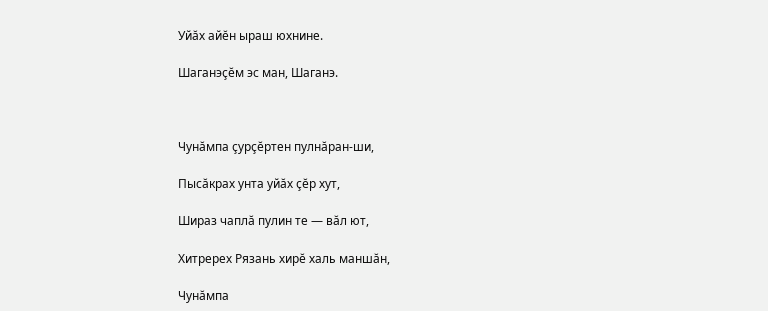Уйăх айĕн ыраш юхнине.

Шаганэçĕм эс ман, Шаганэ.



Чунăмпа çурçĕртен пулнăран-ши,

Пысăкрах унта уйăх çĕр хут,

Шираз чаплă пулин те — вăл ют,

Хитререх Рязань хирĕ халь маншăн,

Чунăмпа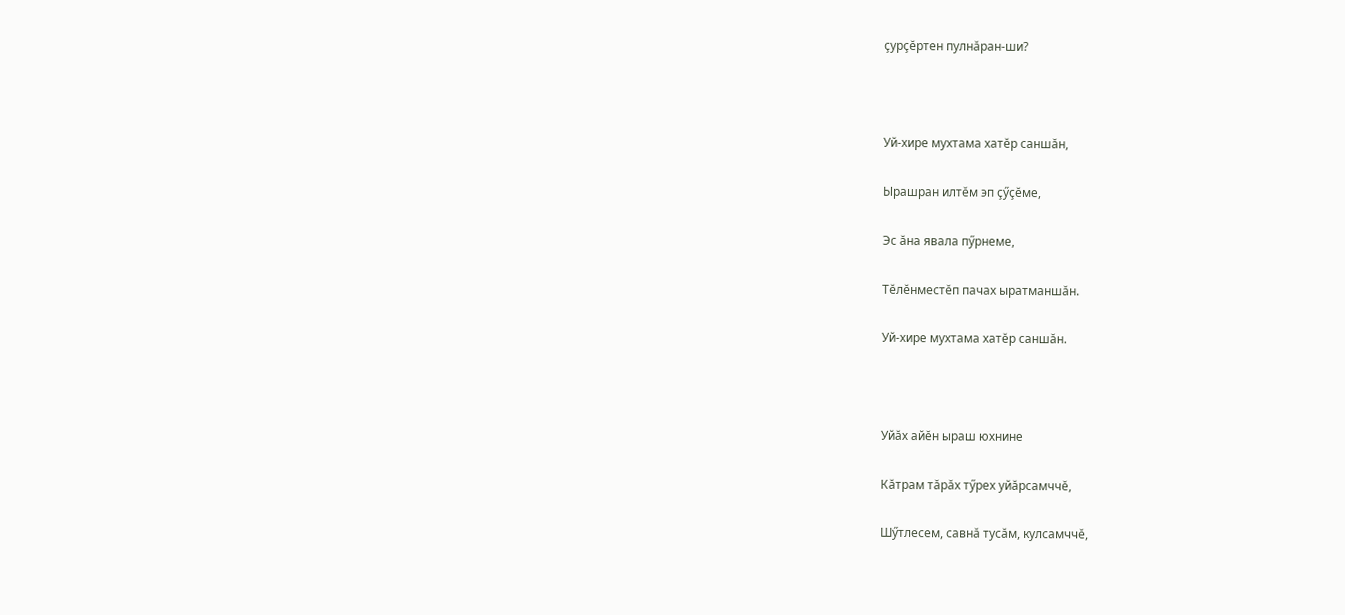çурçĕртен пулнăран-ши?



Уй-хире мухтама хатĕр саншăн,

Ырашран илтĕм эп çӳçĕме,

Эс ăна явала пӳрнеме,

Тĕлĕнместĕп пачах ыратманшăн.

Уй-хире мухтама хатĕр саншăн.



Уйăх айĕн ыраш юхнине

Кăтрам тăрăх тӳрех уйăрсамччĕ,

Шӳтлесем, савнă тусăм, кулсамччĕ,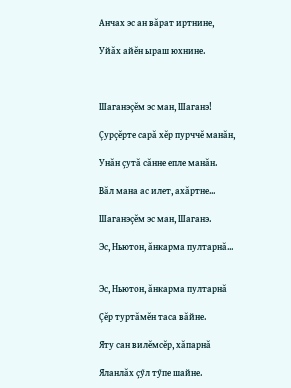Анчах эс ан вăрат иртнине,

Уйăх айĕн ыраш юхнине.



Шаганэçĕм эс ман, Шаганэ!

Çурçĕрте сарă хĕр пурччĕ манăн,

Унăн çутă сăнне епле манăн.

Вăл мана ас илет, ахăртне...

Шаганэçĕм эс ман, Шаганэ.

Эс, Ньютон, ăнкарма пултарнă...


Эс, Ньютон, ăнкарма пултарнă

Çĕр туртăмĕн таса вăйне.

Яту сан вилĕмсĕр, хăпарнă

Яланлăх çӳл тӳпе шайне.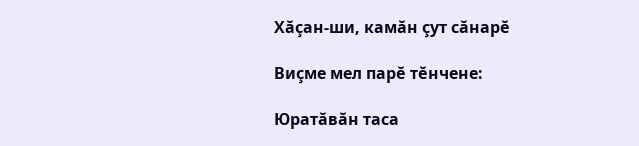Хăçан-ши, камăн çут сăнарĕ

Виçме мел парĕ тĕнчене:

Юратăвăн таса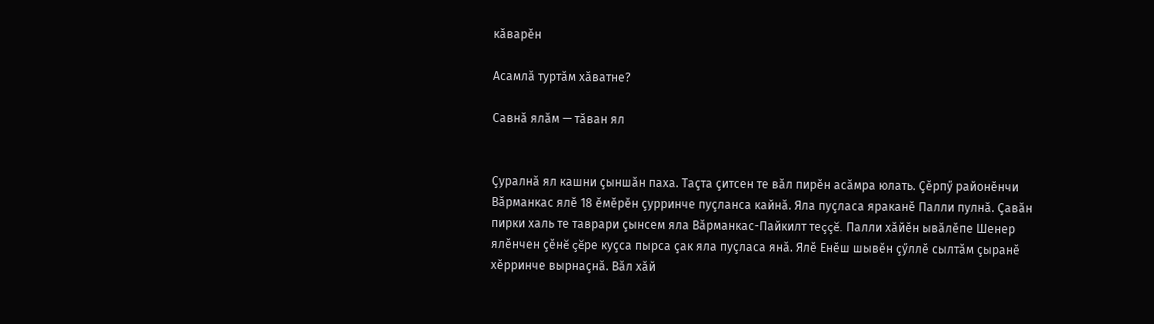кăварĕн

Асамлă туртăм хăватне?

Савнă ялăм — тăван ял


Çуралнă ял кашни çыншăн паха. Таçта çитсен те вăл пирĕн асăмра юлать. Çĕрпӳ районĕнчи Вăрманкас ялĕ 18 ĕмĕрĕн çурринче пуçланса кайнă. Яла пуçласа яраканĕ Палли пулнă. Çавăн пирки халь те таврари çынсем яла Вăрманкас-Пайкилт теççĕ. Палли хăйĕн ывăлĕпе Шенер ялĕнчен çĕнĕ çĕре куçса пырса çак яла пуçласа янă. Ялĕ Енĕш шывĕн çӳллĕ сылтăм çыранĕ хĕрринче вырнаçнă. Вăл хăй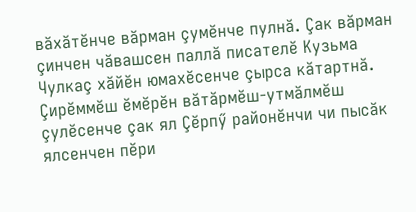вăхăтĕнче вăрман çумĕнче пулнă. Çак вăрман çинчен чăвашсен паллă писателĕ Кузьма Чулкаç хăйĕн юмахĕсенче çырса кăтартнă. Çирĕммĕш ĕмĕрĕн вăтăрмĕш-утмăлмĕш çулĕсенче çак ял Çĕрпӳ районĕнчи чи пысăк ялсенчен пĕри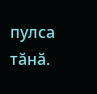пулса тăнă.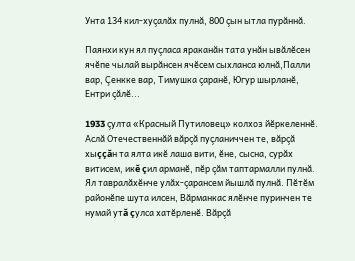Унта 134 кил-хуçалăх пулнă, 800 çын ытла пурăннă.

Паянхи кун ял пуçласа яраканăн тата унăн ывăлĕсен ячĕпе чылай вырăнсен ячĕсем сыхланса юлнă,Палли вар, Çенкке вар, Тимушка çаранĕ, Югур шырланĕ, Ентри çăлĕ...

1933 çулта «Красный Путиловец» колхоз йĕркеленнĕ. Аслă Отечественнăй вăрçă пуçланиччен те, вăрçă хыççăн та ялта икĕ лаша вити, ĕне, сысна, сурăх витисем, икĕ çил арманĕ, пĕр çăм таптармалли пулнă. Ял тавралăхĕнче улăх-çарансем йышлă пулнă. Пĕтĕм районĕпе шута илсен, Вăрманкас ялĕнче пуринчен те нумай утă çулса хатĕрленĕ. Вăрçă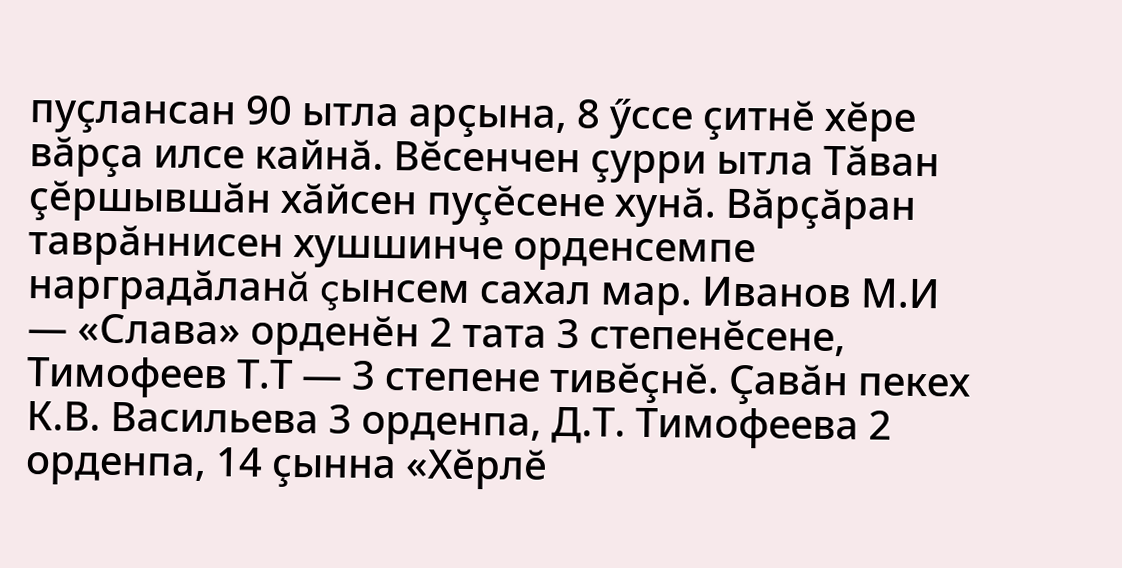пуçлансан 90 ытла арçына, 8 ӳссе çитнĕ хĕре вăрçа илсе кайнă. Вĕсенчен çурри ытла Тăван çĕршывшăн хăйсен пуçĕсене хунă. Вăрçăран таврăннисен хушшинче орденсемпе нарградăланă çынсем сахал мар. Иванов М.И — «Слава» орденĕн 2 тата 3 степенĕсене, Тимофеев Т.Т — 3 степене тивĕçнĕ. Çавăн пекех К.В. Васильева 3 орденпа, Д.Т. Тимофеева 2 орденпа, 14 çынна «Хĕрлĕ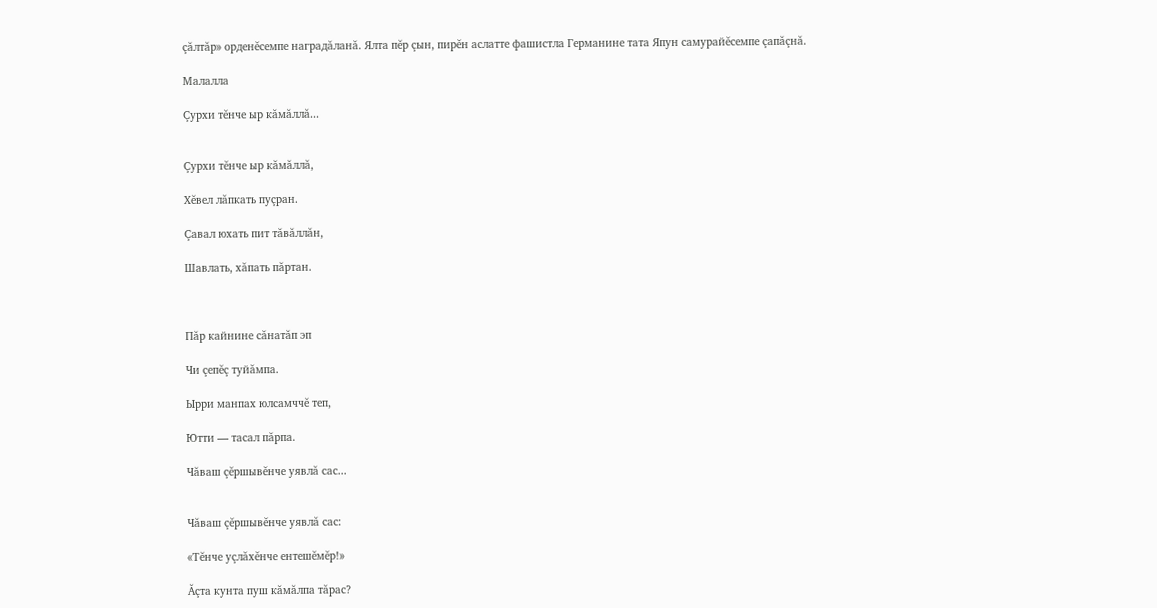çăлтăр» орденĕсемпе наградăланă. Ялта пĕр çын, пирĕн аслатте фашистла Германине тата Япун самурайĕсемпе çапăçнă.

Малалла

Çурхи тĕнче ыр кăмăллă...


Çурхи тĕнче ыр кăмăллă,

Хĕвел лăпкать пуçран.

Çавал юхать пит тăвăллăн,

Шавлать, хăпать пăртан.



Пăр кайнине сăнатăп эп

Чи çепĕç туйăмпа.

Ырри манпах юлсамччĕ теп,

Ютти — тасал пăрпа.

Чăваш çĕршывĕнче уявлă сас...


Чăваш çĕршывĕнче уявлă сас:

«Тĕнче уçлăхĕнче ентешĕмĕр!»

Ăçта кунта пуш кăмăлпа тăрас?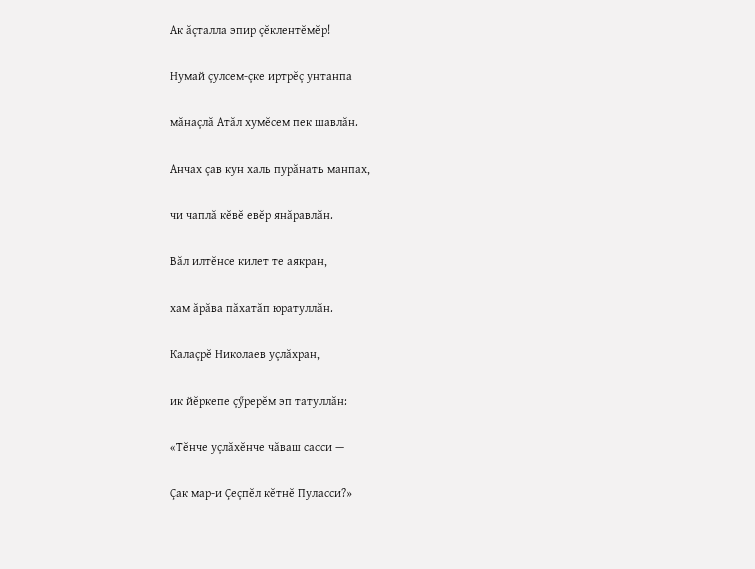Ак ăçталла эпир çĕклентĕмĕр!

Нумай çулсем-çке иртрĕç унтанпа

мăнаçлă Атăл хумĕсем пек шавлăн.

Анчах çав кун халь пурăнать манпах,

чи чаплă кĕвĕ евĕр янăравлăн.

Вăл илтĕнсе килет те аякран,

хам ăрăва пăхатăп юратуллăн.

Калаçрĕ Николаев уçлăхран,

ик йĕркепе çӳрерĕм эп татуллăн:

«Тĕнче уçлăхĕнче чăваш сасси —

Çак мар-и Çеçпĕл кĕтнĕ Пуласси?»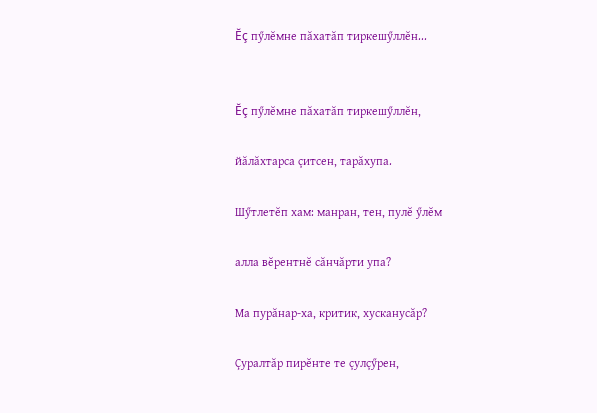Ĕç пӳлĕмне пăхатăп тиркешӳллĕн...


Ĕç пӳлĕмне пăхатăп тиркешӳллĕн,

йăлăхтарса çитсен, тарăхупа.

Шӳтлетĕп хам: манран, тен, пулĕ ӳлĕм

алла вĕрентнĕ сăнчăрти упа?

Ма пурăнар-ха, критик, хусканусăр?

Çуралтăр пирĕнте те çулçӳрен,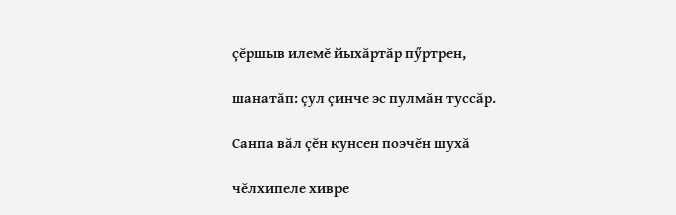çĕршыв илемĕ йыхăртăр пӳртрен,

шанатăп: çул çинче эс пулмăн туссăр.

Санпа вăл çĕн кунсен поэчĕн шухă

чĕлхипеле хивре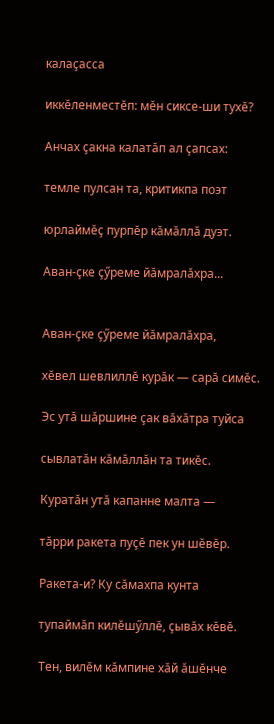калаçасса

иккĕленместĕп: мĕн сиксе-ши тухĕ?

Анчах çакна калатăп ал çапсах:

темле пулсан та, критикпа поэт

юрлаймĕç пурпĕр кăмăллă дуэт.

Аван-çке çӳреме йăмралăхра...


Аван-çке çӳреме йăмралăхра,

хĕвел шевлиллĕ курăк — сарă симĕс.

Эс утă шăршине çак вăхăтра туйса

сывлатăн кăмăллăн та тикĕс.

Куратăн утă капанне малта —

тăрри ракета пуçĕ пек ун шĕвĕр.

Ракета-и? Ку сăмахпа кунта

тупаймăп килĕшӳллĕ, çывăх кĕвĕ.

Тен, вилĕм кăмпине хăй ăшĕнче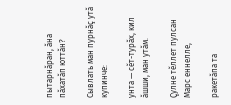пытарнăран, ăна пăхатăп юттăн?

Сывлать ман пурнăç утă купинче:

унта — сĕт-турăх, кил ăшши, ман утăм.

Çулне тĕллет пулсан Марс еннелле,

ракетăпа та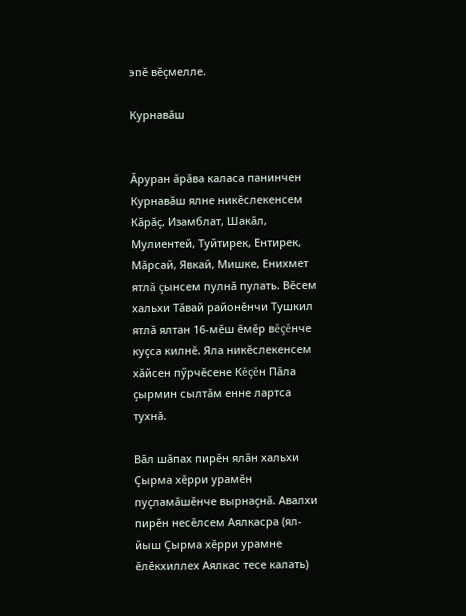эпĕ вĕçмелле.

Курнавăш


Ăруран ăрăва каласа панинчен Курнавăш ялне никĕслекенсем Кăрăç, Изамблат, Шакăл, Мулиентей, Туйтирек, Ентирек, Мăрсай, Явкай, Мишке, Енихмет ятлă çынсем пулнă пулать. Вĕсем хальхи Тăвай районĕнчи Тушкил ятлă ялтан 16-мĕш ĕмĕр вĕçĕнче куçса килнĕ. Яла никĕслекенсем хăйсен пӳрчĕсене Кĕçĕн Пăла çырмин сылтăм енне лартса тухнă.

Вăл шăпах пирĕн ялăн хальхи Çырма хĕрри урамĕн пуçламăшĕнче вырнаçнă. Авалхи пирĕн несĕлсем Аялкасра (ял-йыш Çырма хĕрри урамне ĕлĕкхиллех Аялкас тесе калать)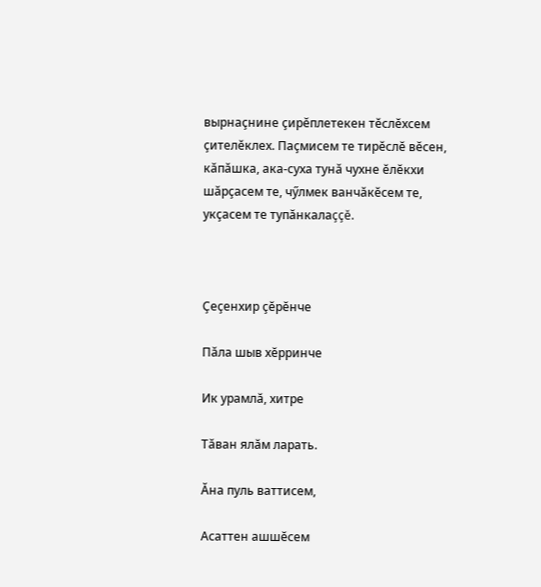вырнаçнине çирĕплетекен тĕслĕхсем çителĕклех. Паçмисем те тирĕслĕ вĕсен, кăпăшка, ака-суха тунă чухне ĕлĕкхи шăрçасем те, чӳлмек ванчăкĕсем те, укçасем те тупăнкалаççĕ.



Çеçенхир çĕрĕнче

Пăла шыв хĕрринче

Ик урамлă, хитре

Тăван ялăм ларать.

Ăна пуль ваттисем,

Асаттен ашшĕсем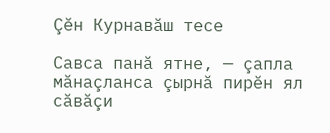Çĕн Курнавăш тесе

Савса панă ятне, — çапла мăнаçланса çырнă пирĕн ял сăвăçи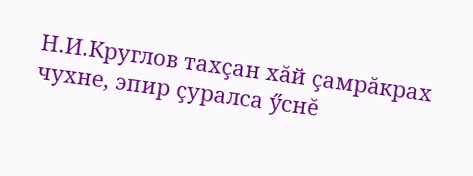Н.И.Круглов тахçан хăй çамрăкрах чухне, эпир çуралса ӳснĕ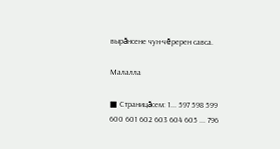вырăнсене чун-чĕререн савса.

Малалла

■ Страницăсем: 1... 597 598 599 600 601 602 603 604 605 ... 796